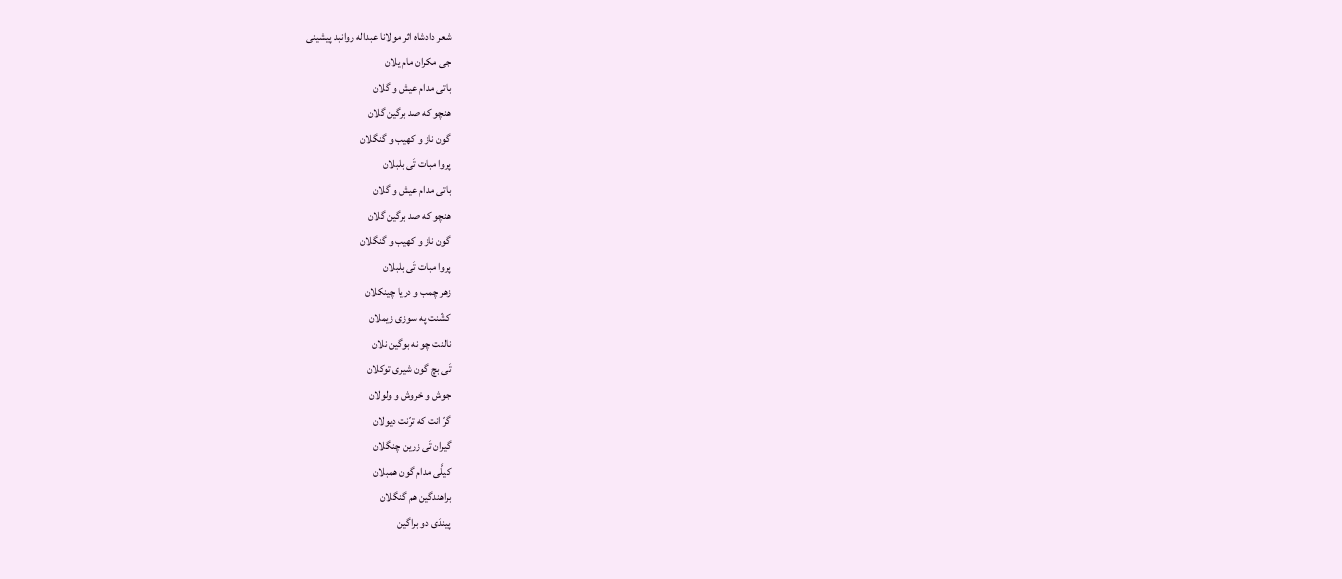شعر دادشاه اثر مولانا عبداله روانبد پیشینی
جی مکران مام یلان
باتی مدام عیش و گلان
هنچو که صد برگین گلان
گون ناز و کهیب و گنگلان
پروا مبات تَی بلبلان
باتی مدام عیش و گلان
هنچو که صد برگین گلان
گون ناز و کهیب و گنگلان
پروا مبات تَی بلبلان
زهر چمب و دریا چینکلان
کشّنت په سوزی زیملان
نالنت چو نه بوگین نلان
تَی بچ گون شیری توکلان
جوش و خروش و ولولان
گرّ انت که ترّنت دیولان
گیران تَی زرین چنگلان
کیلَّی مدام گون همبلان
براهندگین هم گنگلان
پیندَی دو براگین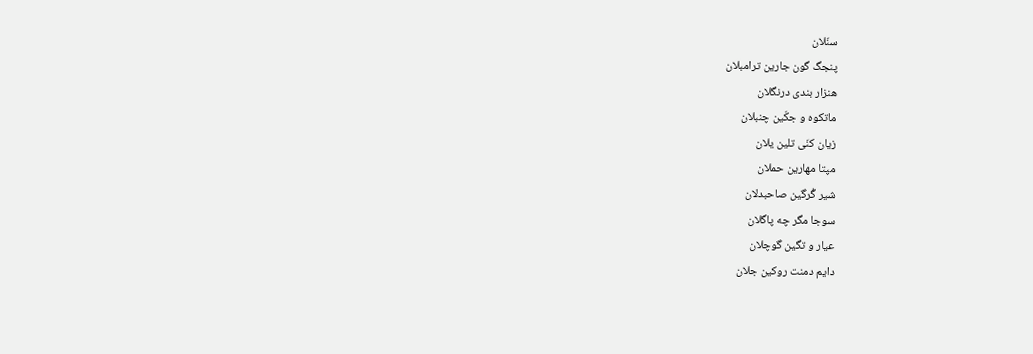سنّلان
پنجگ گون جارین ترامبلان
هنزار بندی درنگلان
ماتکوه و جکّین چنبلان
زیان کنَی تلین یلان
مپتا مهارین حملان
شیر گُرگین صاحبدلان
سوجا مگر چه پاگلان
عیار و تگین گوچلان
دایم دمنت روکین جلان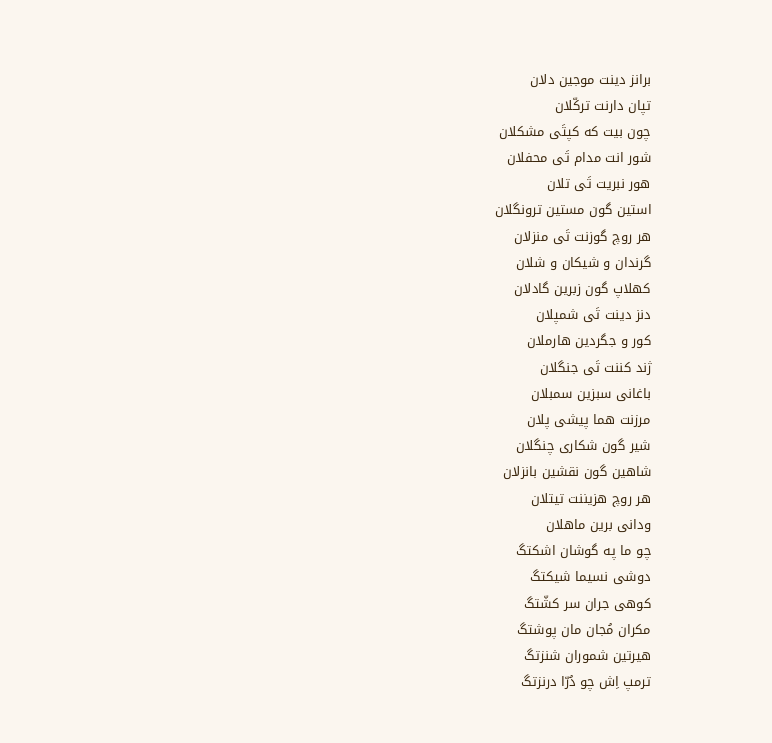برانز دینت موجین دلان
تپان دارنت ترکّلان
چون بیت که کپتَی مشکلان
شور انت مدام تَی محفلان
هور نبریت تَی تلان
استین گون مستین ترونگلان
هر روچ گوزنت تَی منزلان
گرندان و شیکان و شلان
کهلاپ گون زبرین گادلان
دنز دینت تَی شمپلان
کور و جگردین هارملان
ژند کننت تَی جنگلان
باغانی سبزین سمبلان
مرزنت هما پیشی پلان
شیر گون شکاری چنگلان
شاهین گون نقشین بانزلان
هر روچ هزیننت تیتلان
ودانی برین ماهلان
چو ما په گوشان اشکتگ
دوشی نسیما شیکتگ
کوهی جران سر کشّتگ
مکران مُجان مان پوشتگ
هیرتین شموران شنزتگ
ترمپ اِش چو دُرّا درنزتگ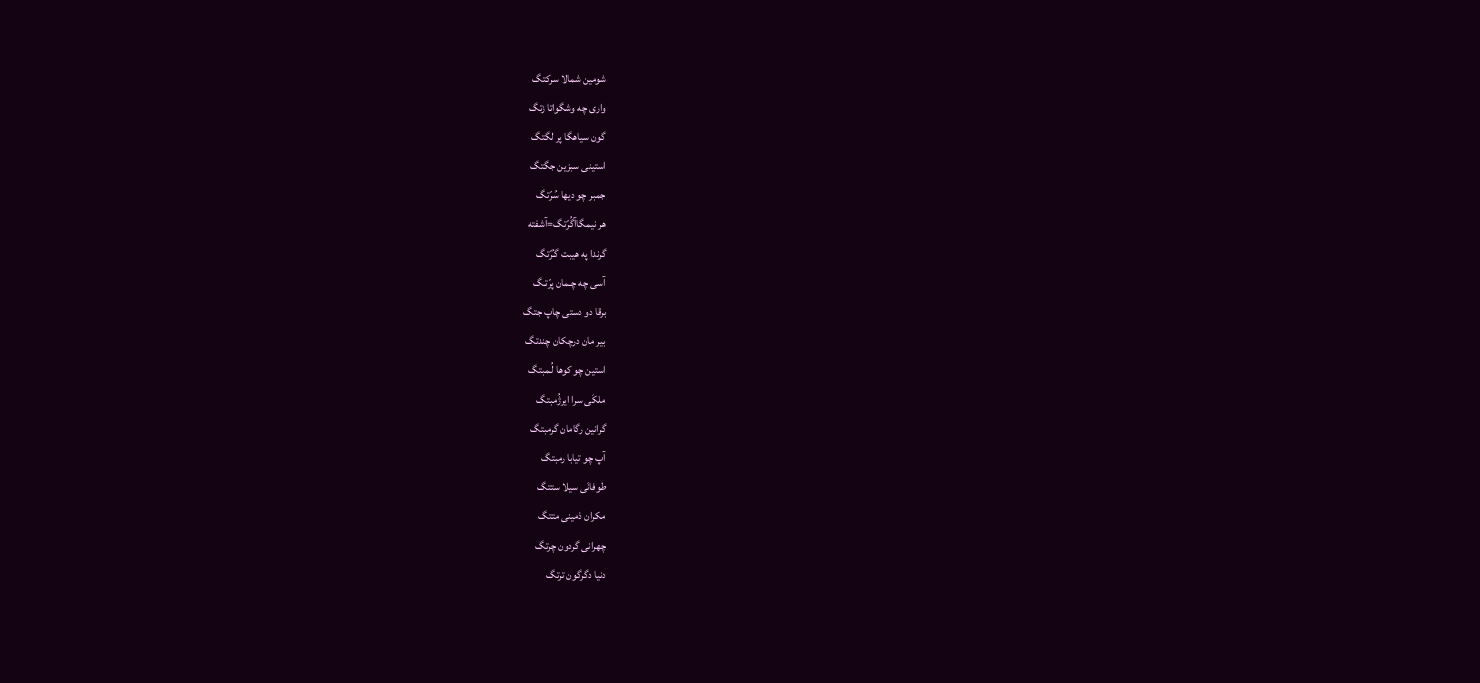شومین شمالا سرکتگ
واری چه وشگواتا زتگ
گون سیاهگا پر لگتگ
استینی سبزین جگتگ
جمبر چو دیها سُرّتگ
هر نیمگاآگُرّتگ=آشفته
گرندا په هیبت گـُرّتگ
آسی چه چـمان پرّتـگ
برقا دو دستی چاپ جتگ
بیر مان درچکان چندتگ
استین چو کوها لُـمبتگ
ملکَی سرا ایرژُمبتگ
گرانین رگامان گرمبتگ
آپ چو تیابا رمبتگ
طوفانَی سیلا ستتگ
مکران ذمینی متتگ
چهرانی گردون چرتگ
دنیا دگرگون ترتگ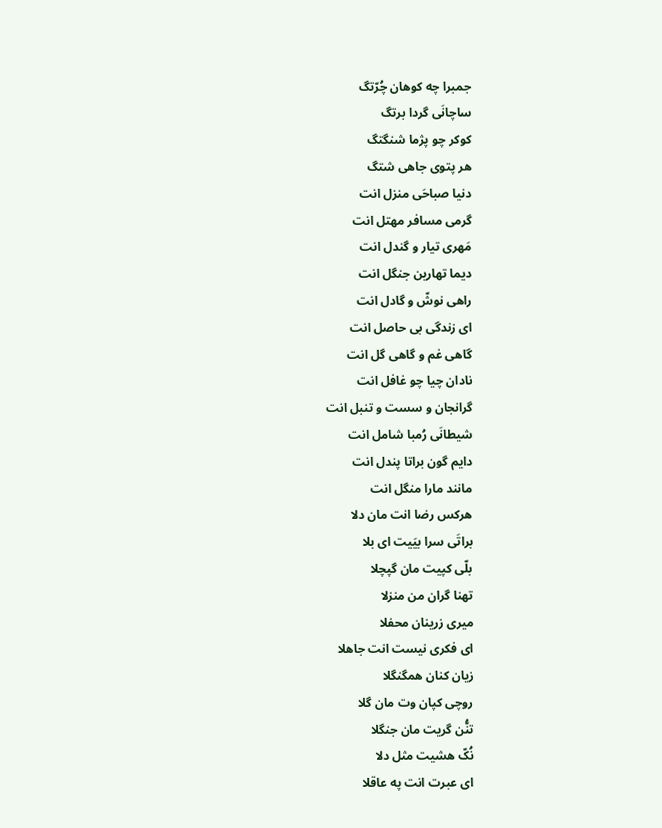جمبرا چه کوهان چُرّتگ
ساچانَی گردا برتگ
کوکر چو پژما شنگتگ
هر پتوی جاهی شتگ
دنیا صباحَی منزل انت
گرمی مسافر مهتل انت
مَهری تیار و گندل انت
دیما تهارین جنگل انت
راهی نوشّ و گادل انت
ای زندگی بی حاصل انت
گاهی غم و گاهی گل انت
نادان چیا چو غافل انت
گرانجان و سست و تنبل انت
شیطانَی رُمبا شامل انت
دایم گون براتا پندل انت
مانند مارا منگل انت
هرکس رضا انت مان دلا
براتَی سرا بیَیت ای بلا
بلّی کپیت مان گپچلا
تهنا گران من منزلا
میری زرینان محفلا
ای فکری نیست انت جاهلا
زیان کنان همگنگلا
روچی کپان وت مان گلا
تنُّن گریت مان جنگلا
نُکّ هشیت مثل دلا
ای عبرت انت په عاقلا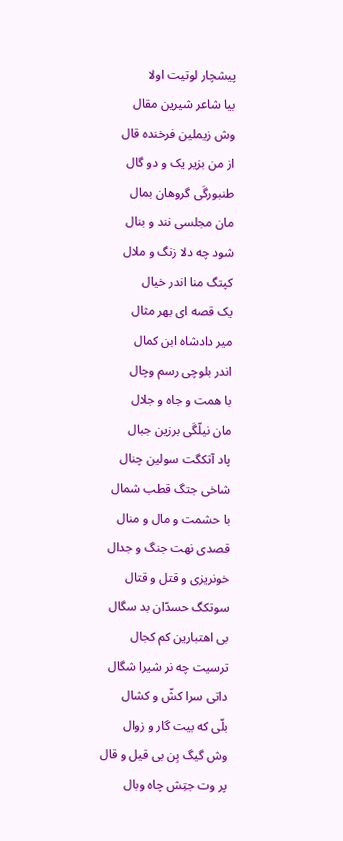پیشچار لوتیت اولا
بیا شاعر شیرین مقال
وش زیملین فرخنده قال
از من بزیر یک و دو گال
طنبورگَی گروهان بمال
مان مجلسى نند و بنال
شود چه دلا زنگ و ملال
کپتگ منا اندر خیال
یک قصه ای بهر مثال
میر دادشاه ابن کمال
اندر بلوچی رسم وچال
با همت و جاه و جلال
مان نیلّگَی برزین جبال
پاد آتکگت سولین چنال
شاخی جتگ قطب شمال
با حشمت و مال و منال
قصدی نهت جنگ و جدال
خونریزی و قتل و قتال
سوتکگ حسدّان بد سگال
بی اهتبارین کم کجال
ترسیت چه نر شیرا شگال
داتی سرا کشّ و کشال
بلّی که بیت گار و زوال
وش گیگ بِن بی قیل و قال
پر وت جتِش چاه وبال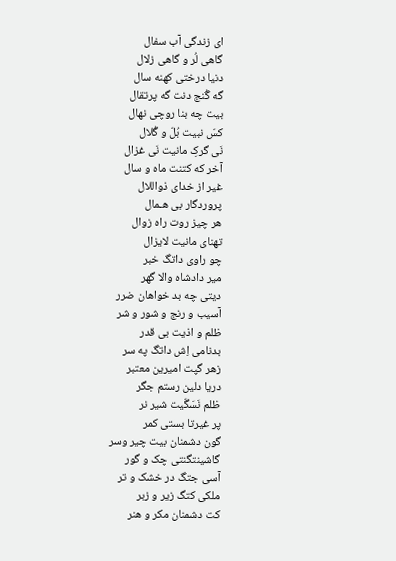ای زندگی آب سفال
گاهی لُر و گاهی زلال
دنیا درختی کهنه سال
گه گُنج دنت گه پرتقال
بیت چه بنا روچی نهال
کسّ نبیت بُلّ و گُلال
نَی گرکِ مانیت نَی غزال
آخر که کتنت ماه و سال
غیر از خدای ذواللال
پروردگار بی هـمال
هر چیز روت راه زوال
تهنای مانیت لایزال
چو راوی داتگ خبر
میر دادشاه والا گهر
دیتی چه بد خواهان ضرر
آسیب و رنج و شور و شر
ظلم و اذیت بی قدر
بدنامی اِش داتگ په سر
زهر گپت امیرین معتبر
دریا دلین رستم جگر
ظلم نَسَگّیت شیر نر
پر غیرتا بستی کمر
گون دشمنان بیت چیر وسر
گاشینتگنتی چک و گور
آسی جتگ در خشک و تر
ملکی کتگ زیر و زبر
کت دشمنان مکر و هنر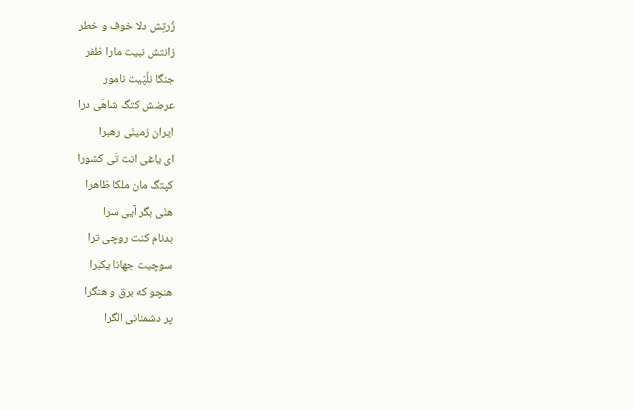زُرتِش دلا خوف و خطر
زانتش نبیت مارا ظفر
جنگا نلُپّیت نامور
عرضش کتگ شاهَی درا
ایران زمینَی رهبرا
ای یاغی انت تَی کشورا
کپتگ مان ملکا ظاهرا
هنّی بگر آیی سرا
بدنام کنت روچی ترا
سوچیت جهانا یکبرا
هنچو که برق و هنگرا
پر دشمنانی الگرا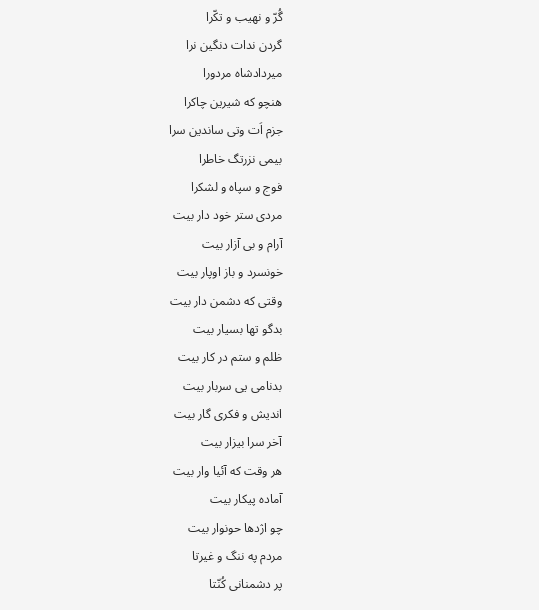گُرّ و نهیب و تکّرا
گردن ندات دنگین نرا
میردادشاه مردورا
هنچو که شیرین چاکرا
جزم اَت وتی ساندین سرا
بیمی نزرتگ خاطرا
فوج و سپاه و لشکرا
مردی ستر خود دار بیت
آرام و بی آزار بیت
خونسرد و باز اوپار بیت
وقتی که دشمن دار بیت
بدگو تها بسیار بیت
ظلم و ستم در کار بیت
بدنامی یی سربار بیت
اندیش و فکری گار بیت
آخر سرا بیزار بیت
هر وقت که آئیا وار بیت
آماده پیکار بیت
چو اژدها حونوار بیت
مردم په ننگ و غیرتا
پر دشمنانی کُنّتا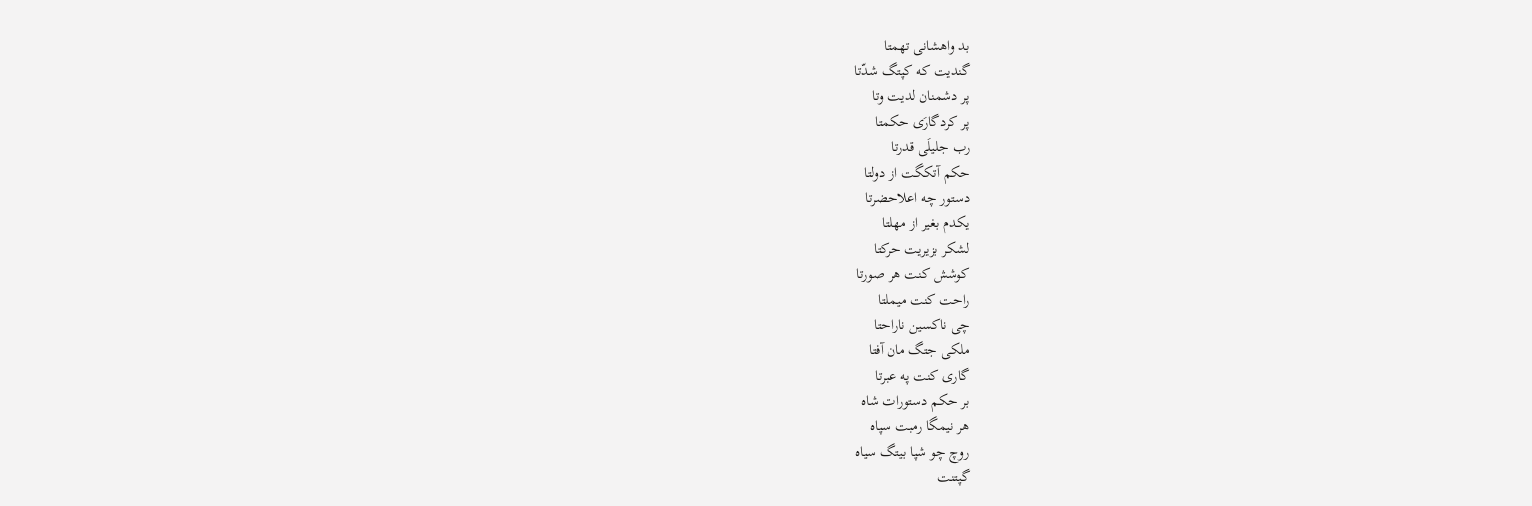بد واهشانی تهمتا
گندیت که کپتگ شدّتا
پر دشمنان لدیت وتا
پر کردگارَی حکمتا
رب جلیلَی قدرتا
حکم آتکگت از دولتا
دستور چه اعلاحضرتا
یکدم بغیر از مهلتا
لشکر بزیریت حرکتا
کوشش کنت هر صورتا
راحت کنت میملتا
چی ناکسین ناراحتا
ملکی جتگ مان آفتا
گاری کنت په عبرتا
بر حکم دستورات شاه
هر نیمگا رمبت سپاه
روچ چو شپا بیتگ سیاه
گپتنت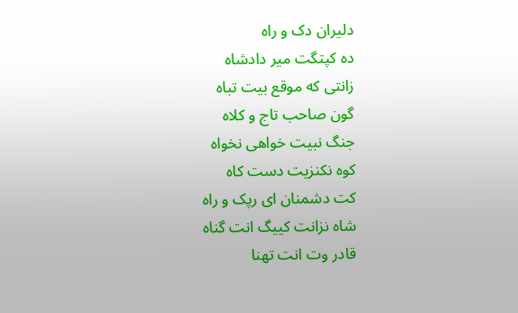دلیران دک و راه
ده کپتگت میر دادشاه
زانتی که موقع بیت تباه
گون صاحب تاج و کلاه
جنگ نبیت خواهی نخواه
کوه نکنزیت دست کاه
کت دشمنان ای رپک و راه
شاه نزانت کییگ انت گناه
قادر وت انت تهنا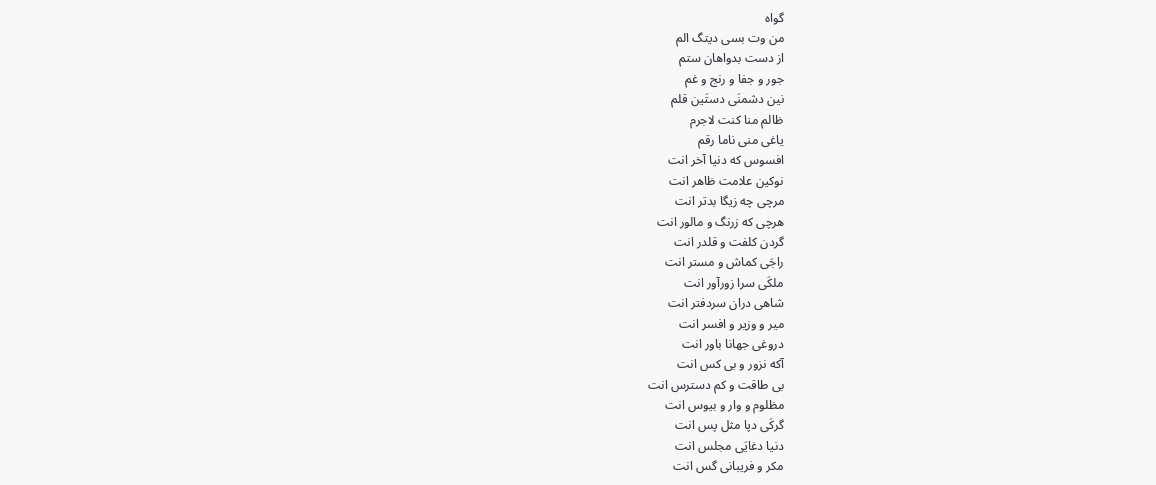گواه
من وت بسی دیتگ الم
از دست بدواهان ستم
جور و جفا و رنج و غم
نین دشمنَی دستَین قلم
ظالم منا کنت لاجرم
یاغی منی ناما رقم
افسوس که دنیا آخر انت
نوکین علامت ظاهر انت
مرچی چه زیگا بدتر انت
هرچی که زرنگ و مالور انت
گردن کلفت و قلدر انت
راجَی کماش و مستر انت
ملکَی سرا زورآور انت
شاهی دران سردفتر انت
میر و وزیر و افسر انت
دروغی جهانا باور انت
آکه نزور و بی کس انت
بی طاقت و کم دسترس انت
مظلوم و وار و بیوس انت
گرکَی دپا مثل پس انت
دنیا دغایَی مجلس انت
مکر و فریبانی گس انت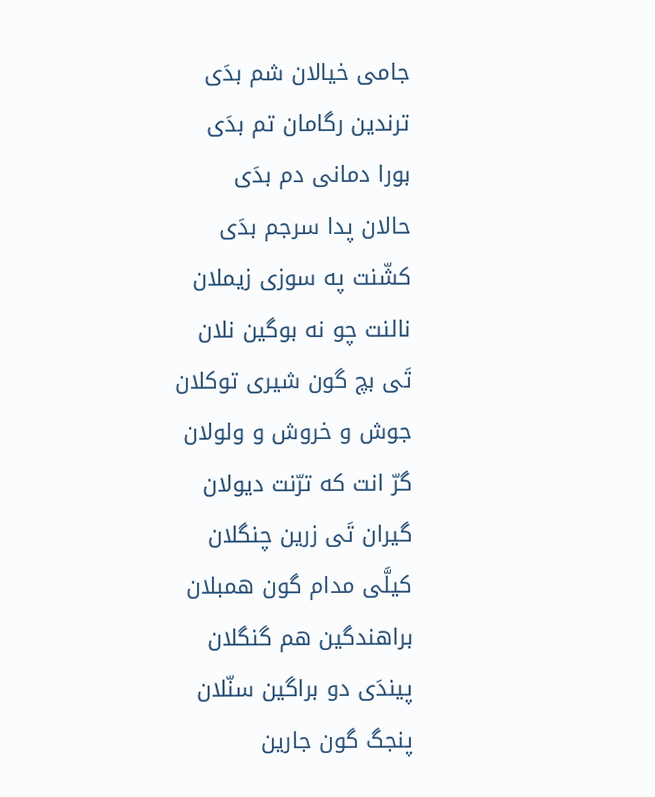جامی خیالان شم بدَی
ترندین رگامان تم بدَی
بورا دمانی دم بدَی
حالان پدا سرجم بدَی
کشّنت په سوزی زیملان
نالنت چو نه بوگین نلان
تَی بچ گون شیری توکلان
جوش و خروش و ولولان
گرّ انت که ترّنت دیولان
گیران تَی زرین چنگلان
کیلَّی مدام گون همبلان
براهندگین هم گنگلان
پیندَی دو براگین سنّلان
پنجگ گون جارین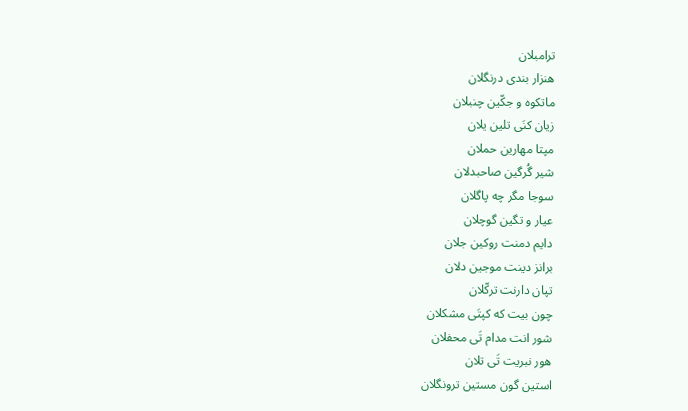ترامبلان
هنزار بندی درنگلان
ماتکوه و جکّین چنبلان
زیان کنَی تلین یلان
مپتا مهارین حملان
شیر گُرگین صاحبدلان
سوجا مگر چه پاگلان
عیار و تگین گوچلان
دایم دمنت روکین جلان
برانز دینت موجین دلان
تپان دارنت ترکّلان
چون بیت که کپتَی مشکلان
شور انت مدام تَی محفلان
هور نبریت تَی تلان
استین گون مستین ترونگلان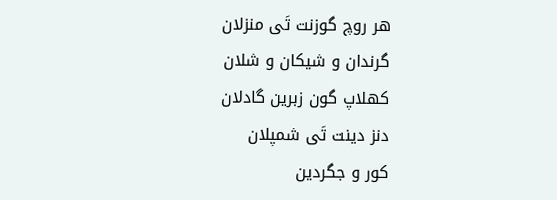هر روچ گوزنت تَی منزلان
گرندان و شیکان و شلان
کهلاپ گون زبرین گادلان
دنز دینت تَی شمپلان
کور و جگردین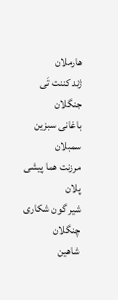هارملان
ژند کننت تَی جنگلان
باغانی سبزین سمبلان
مرزنت هما پیشی پلان
شیر گون شکاری چنگلان
شاهین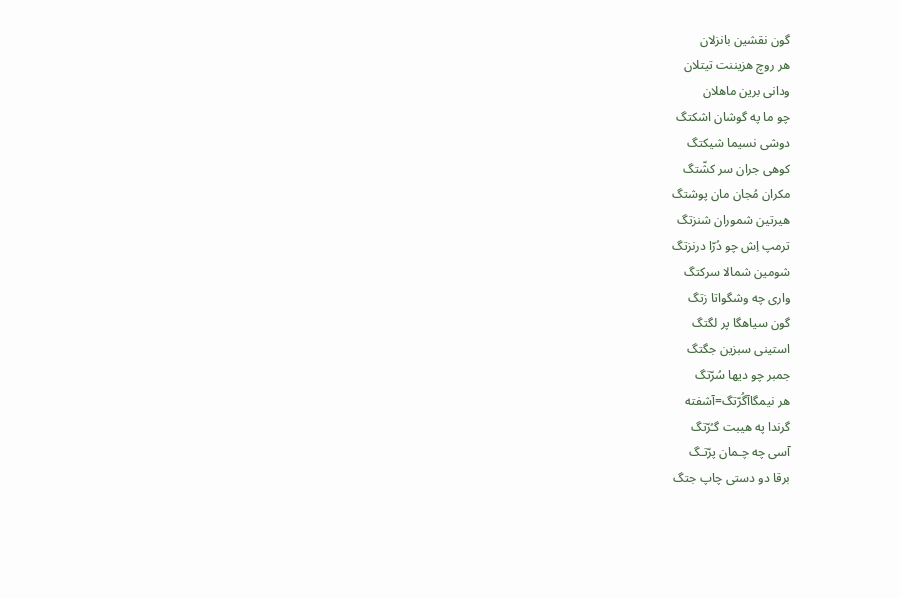گون نقشین بانزلان
هر روچ هزیننت تیتلان
ودانی برین ماهلان
چو ما په گوشان اشکتگ
دوشی نسیما شیکتگ
کوهی جران سر کشّتگ
مکران مُجان مان پوشتگ
هیرتین شموران شنزتگ
ترمپ اِش چو دُرّا درنزتگ
شومین شمالا سرکتگ
واری چه وشگواتا زتگ
گون سیاهگا پر لگتگ
استینی سبزین جگتگ
جمبر چو دیها سُرّتگ
هر نیمگاآگُرّتگ=آشفته
گرندا په هیبت گـُرّتگ
آسی چه چـمان پرّتـگ
برقا دو دستی چاپ جتگ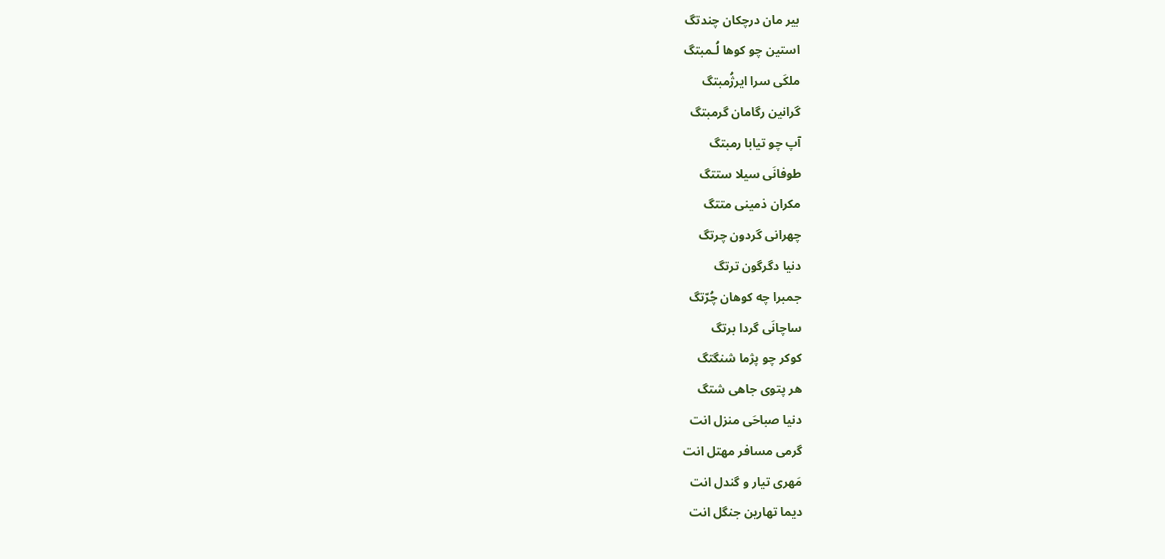بیر مان درچکان چندتگ
استین چو کوها لُـمبتگ
ملکَی سرا ایرژُمبتگ
گرانین رگامان گرمبتگ
آپ چو تیابا رمبتگ
طوفانَی سیلا ستتگ
مکران ذمینی متتگ
چهرانی گردون چرتگ
دنیا دگرگون ترتگ
جمبرا چه کوهان چُرّتگ
ساچانَی گردا برتگ
کوکر چو پژما شنگتگ
هر پتوی جاهی شتگ
دنیا صباحَی منزل انت
گرمی مسافر مهتل انت
مَهری تیار و گندل انت
دیما تهارین جنگل انت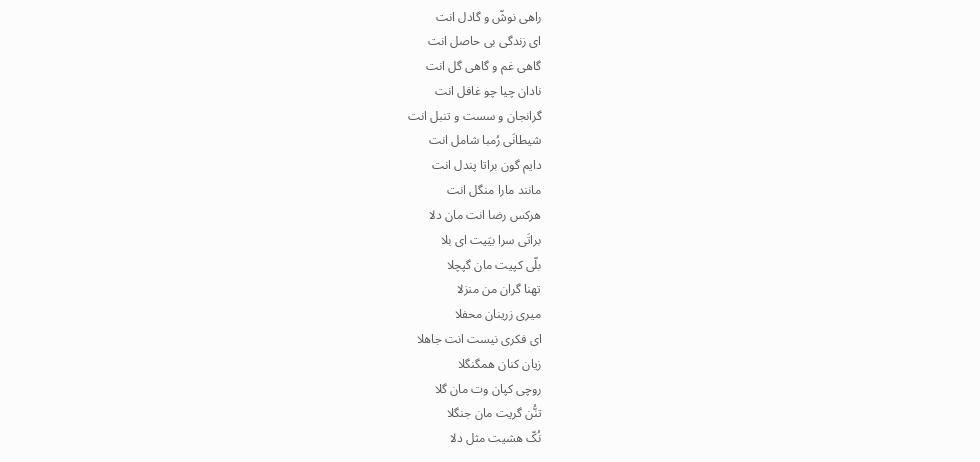راهی نوشّ و گادل انت
ای زندگی بی حاصل انت
گاهی غم و گاهی گل انت
نادان چیا چو غافل انت
گرانجان و سست و تنبل انت
شیطانَی رُمبا شامل انت
دایم گون براتا پندل انت
مانند مارا منگل انت
هرکس رضا انت مان دلا
براتَی سرا بیَیت ای بلا
بلّی کپیت مان گپچلا
تهنا گران من منزلا
میری زرینان محفلا
ای فکری نیست انت جاهلا
زیان کنان همگنگلا
روچی کپان وت مان گلا
تنُّن گریت مان جنگلا
نُکّ هشیت مثل دلا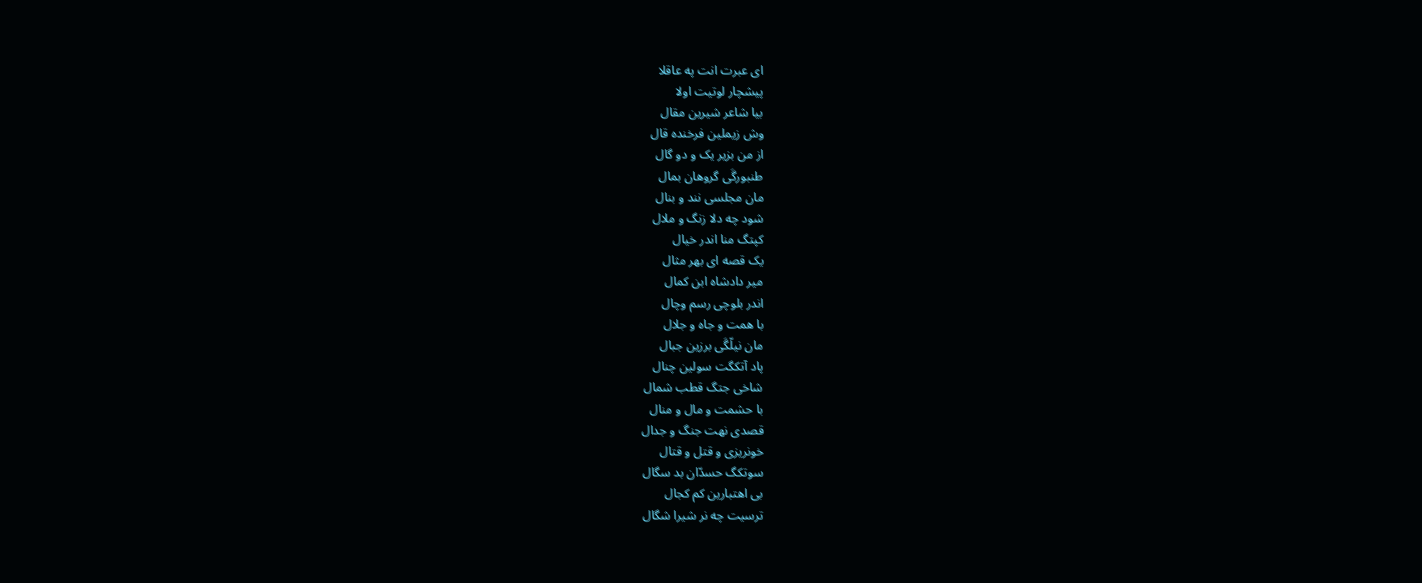ای عبرت انت په عاقلا
پیشچار لوتیت اولا
بیا شاعر شیرین مقال
وش زیملین فرخنده قال
از من بزیر یک و دو گال
طنبورگَی گروهان بمال
مان مجلسى نند و بنال
شود چه دلا زنگ و ملال
کپتگ منا اندر خیال
یک قصه ای بهر مثال
میر دادشاه ابن کمال
اندر بلوچی رسم وچال
با همت و جاه و جلال
مان نیلّگَی برزین جبال
پاد آتکگت سولین چنال
شاخی جتگ قطب شمال
با حشمت و مال و منال
قصدی نهت جنگ و جدال
خونریزی و قتل و قتال
سوتکگ حسدّان بد سگال
بی اهتبارین کم کجال
ترسیت چه نر شیرا شگال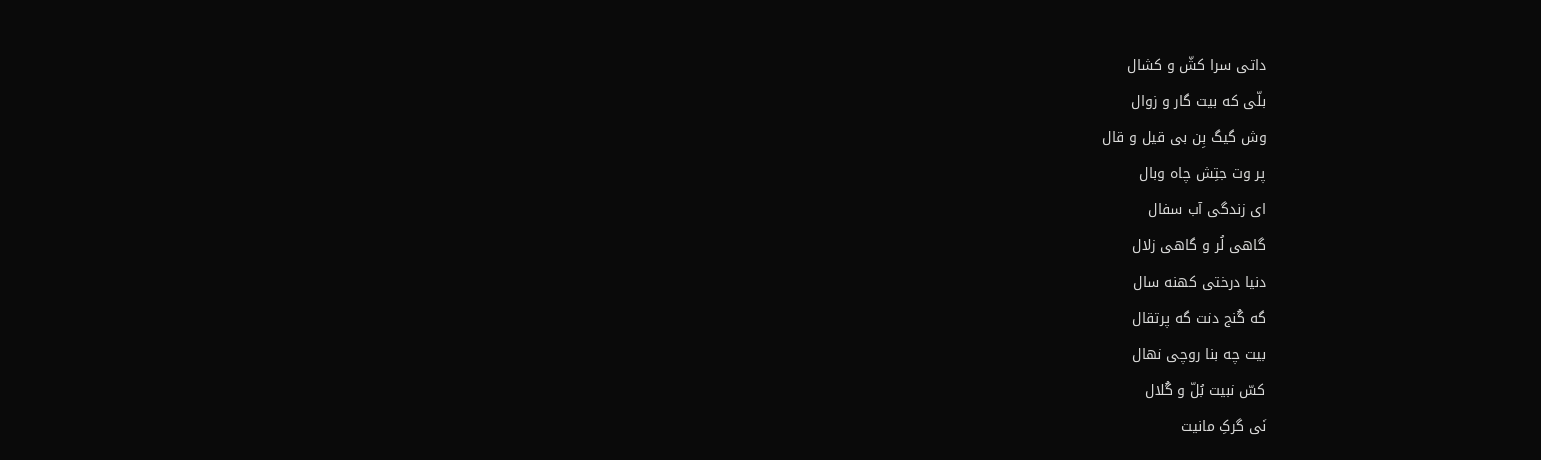داتی سرا کشّ و کشال
بلّی که بیت گار و زوال
وش گیگ بِن بی قیل و قال
پر وت جتِش چاه وبال
ای زندگی آب سفال
گاهی لُر و گاهی زلال
دنیا درختی کهنه سال
گه گُنج دنت گه پرتقال
بیت چه بنا روچی نهال
کسّ نبیت بُلّ و گُلال
نَی گرکِ مانیت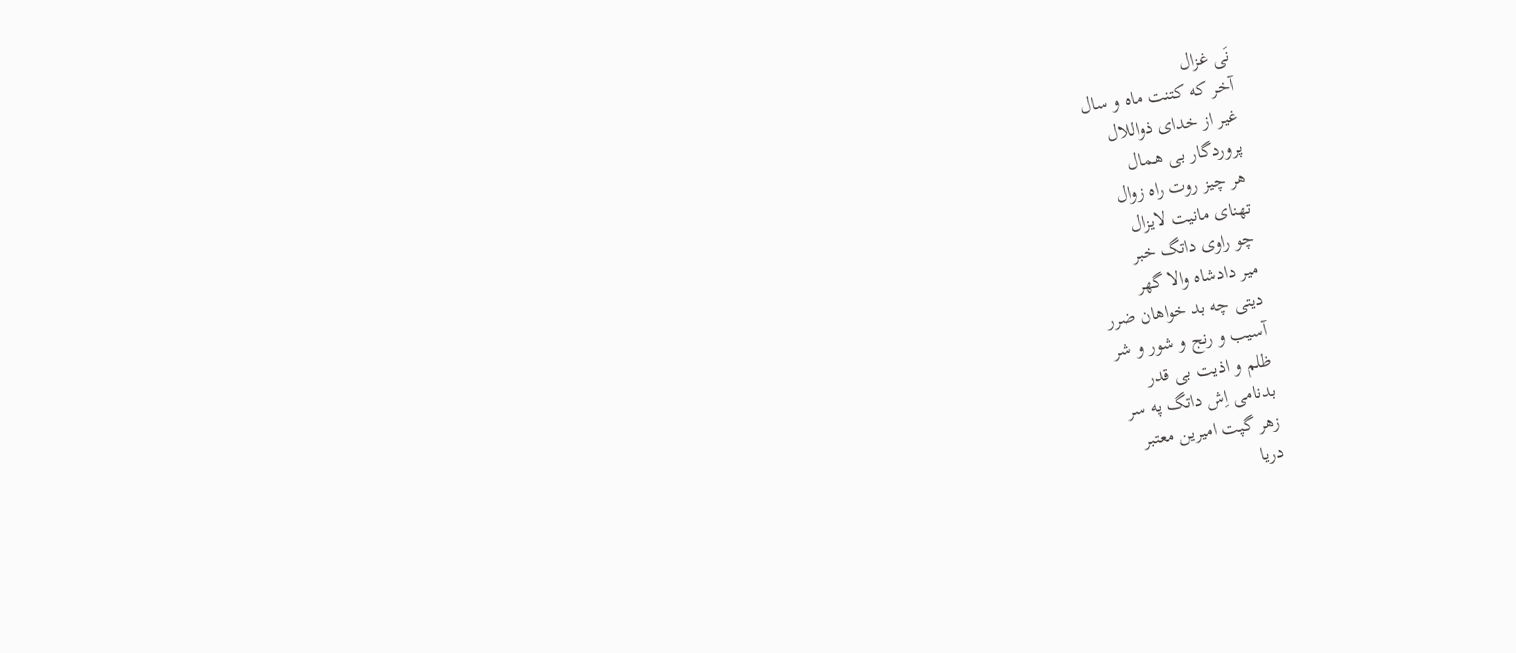نَی غزال
آخر که کتنت ماه و سال
غیر از خدای ذواللال
پروردگار بی هـمال
هر چیز روت راه زوال
تهنای مانیت لایزال
چو راوی داتگ خبر
میر دادشاه والا گهر
دیتی چه بد خواهان ضرر
آسیب و رنج و شور و شر
ظلم و اذیت بی قدر
بدنامی اِش داتگ په سر
زهر گپت امیرین معتبر
دریا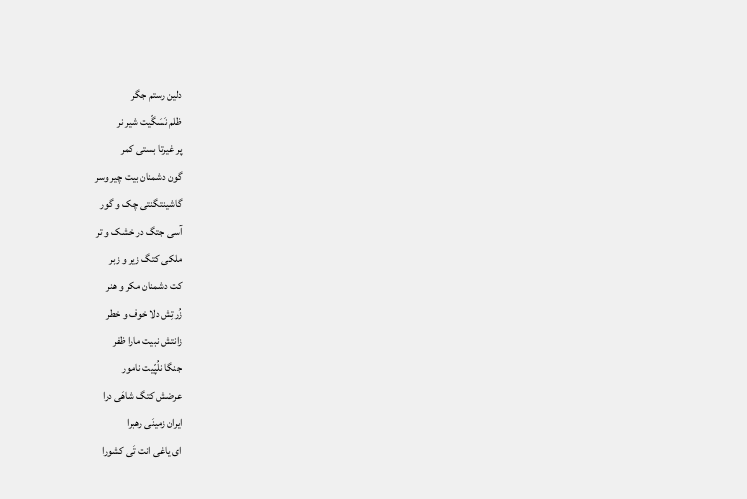دلین رستم جگر
ظلم نَسَگّیت شیر نر
پر غیرتا بستی کمر
گون دشمنان بیت چیر وسر
گاشینتگنتی چک و گور
آسی جتگ در خشک و تر
ملکی کتگ زیر و زبر
کت دشمنان مکر و هنر
زُرتِش دلا خوف و خطر
زانتش نبیت مارا ظفر
جنگا نلُپّیت نامور
عرضش کتگ شاهَی درا
ایران زمینَی رهبرا
ای یاغی انت تَی کشورا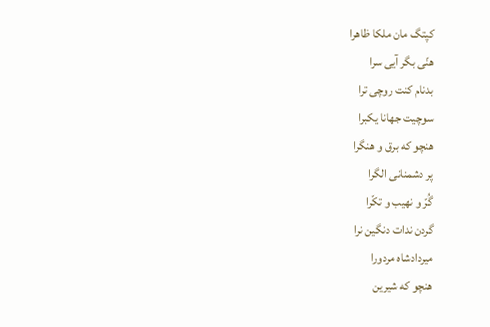کپتگ مان ملکا ظاهرا
هنّی بگر آیی سرا
بدنام کنت روچی ترا
سوچیت جهانا یکبرا
هنچو که برق و هنگرا
پر دشمنانی الگرا
گُرّ و نهیب و تکّرا
گردن ندات دنگین نرا
میردادشاه مردورا
هنچو که شیرین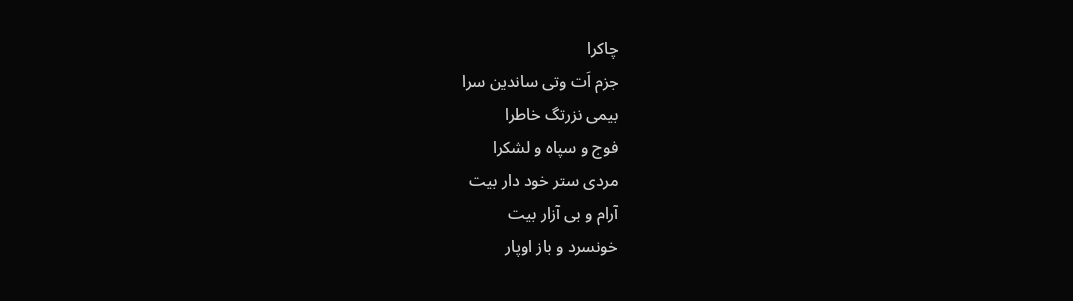چاکرا
جزم اَت وتی ساندین سرا
بیمی نزرتگ خاطرا
فوج و سپاه و لشکرا
مردی ستر خود دار بیت
آرام و بی آزار بیت
خونسرد و باز اوپار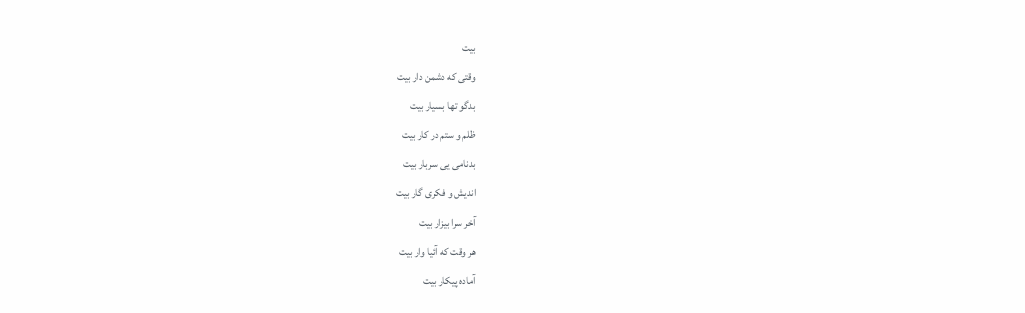بیت
وقتی که دشمن دار بیت
بدگو تها بسیار بیت
ظلم و ستم در کار بیت
بدنامی یی سربار بیت
اندیش و فکری گار بیت
آخر سرا بیزار بیت
هر وقت که آئیا وار بیت
آماده پیکار بیت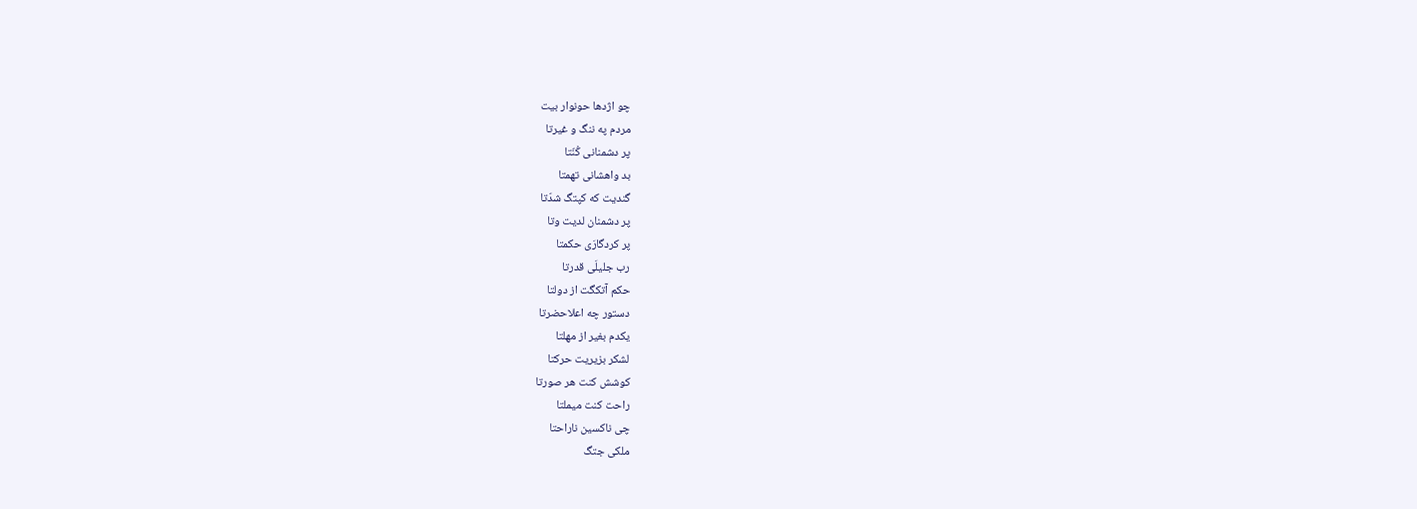چو اژدها حونوار بیت
مردم په ننگ و غیرتا
پر دشمنانی کُنّتا
بد واهشانی تهمتا
گندیت که کپتگ شدّتا
پر دشمنان لدیت وتا
پر کردگارَی حکمتا
رب جلیلَی قدرتا
حکم آتکگت از دولتا
دستور چه اعلاحضرتا
یکدم بغیر از مهلتا
لشکر بزیریت حرکتا
کوشش کنت هر صورتا
راحت کنت میملتا
چی ناکسین ناراحتا
ملکی جتگ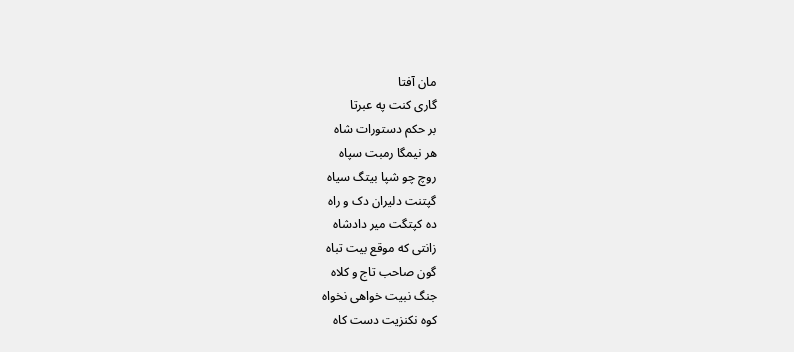مان آفتا
گاری کنت په عبرتا
بر حکم دستورات شاه
هر نیمگا رمبت سپاه
روچ چو شپا بیتگ سیاه
گپتنت دلیران دک و راه
ده کپتگت میر دادشاه
زانتی که موقع بیت تباه
گون صاحب تاج و کلاه
جنگ نبیت خواهی نخواه
کوه نکنزیت دست کاه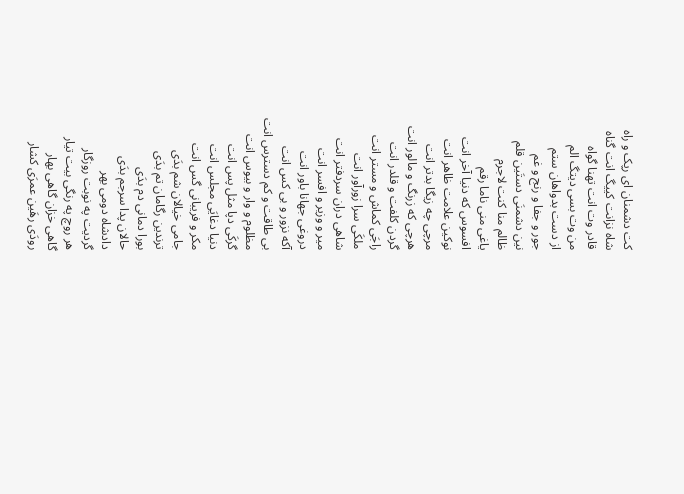کت دشمنان ای رپک و راه
شاه نزانت کییگ انت گناه
قادر وت انت تهنا گواه
من وت بسی دیتگ الم
از دست بدواهان ستم
جور و جفا و رنج و غم
نین دشمنَی دستَین قلم
ظالم منا کنت لاجرم
یاغی منی ناما رقم
افسوس که دنیا آخر انت
نوکین علامت ظاهر انت
مرچی چه زیگا بدتر انت
هرچی که زرنگ و مالور انت
گردن کلفت و قلدر انت
راجَی کماش و مستر انت
ملکَی سرا زورآور انت
شاهی دران سردفتر انت
میر و وزیر و افسر انت
دروغی جهانا باور انت
آکه نزور و بی کس انت
بی طاقت و کم دسترس انت
مظلوم و وار و بیوس انت
گرکَی دپا مثل پس انت
دنیا دغایَی مجلس انت
مکر و فریبانی گس انت
جامی خیالان شم بدَی
ترندین رگامان تم بدَی
بورا دمانی دم بدَی
حالان پدا سرجم بدَی
دادشاه دومی بهر
گردیت په نوبت روزگار
هر روچ په رنگی بیت تیار
گاهی خزان گاهی بهار
رودَی رهَین عمرَی کشار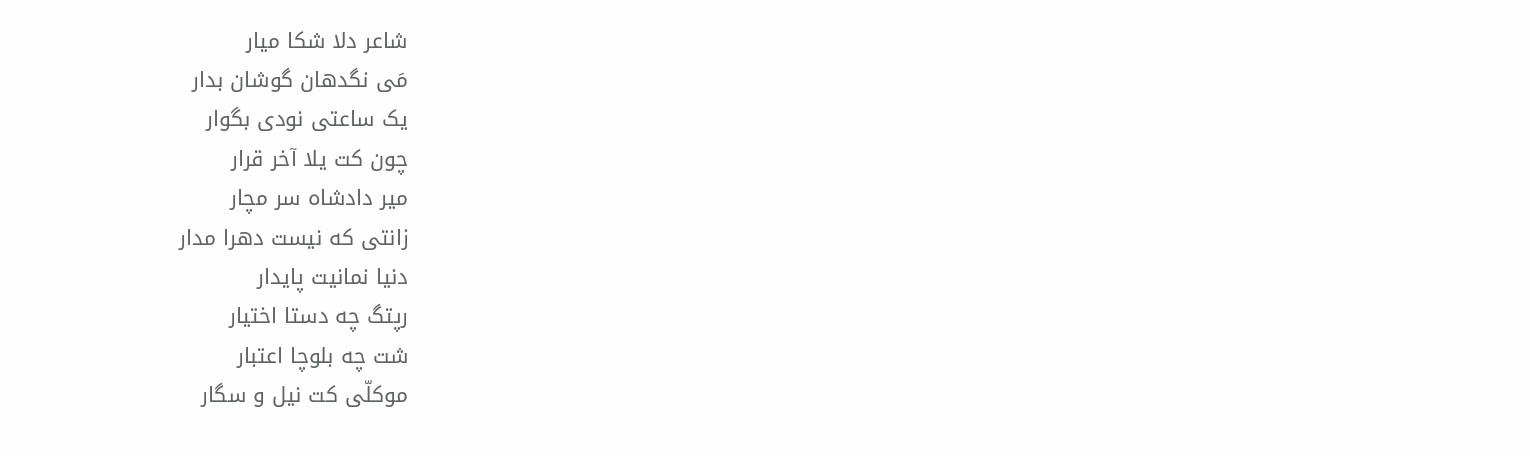شاعر دلا شکا میار
مَی نگدهان گوشان بدار
یک ساعتی نودی بگوار
چون کت یلا آخر قرار
میر دادشاه سر مچار
زانتی که نیست دهرا مدار
دنیا نمانیت پایدار
رپتگ چه دستا اختیار
شت چه بلوچا اعتبار
موکلّی کت نیل و سگار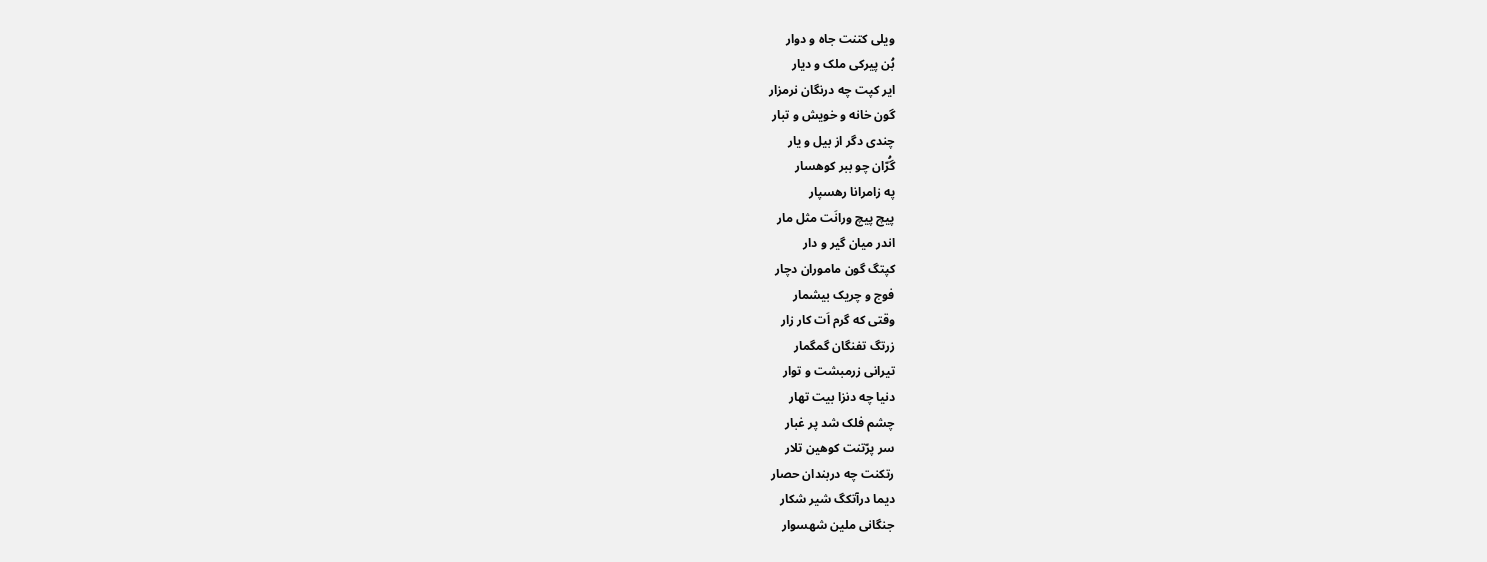ویلی کتنت جاه و دوار
بُن پیرکی ملک و دیار
ایر کپت چه درنگان نرمزار
گون خانه و خویش و تبار
چندی دگر از بیل و یار
گُرّان چو ببر کوهسار
په زامرانا رهسپار
پیچ پیچ ورانَت مثل مار
اندر میان گیر و دار
کپتگ گون ماموران دچار
فوج و چریک بیشمار
وقتی که گرم اَت کار زار
زرتگ تفنگان گمگمار
تیرانی زرمبشت و توار
دنیا چه دنزا بیت تهار
چشم فلک شد پر غبار
سر پرّتنت کوهین تلار
رتکنت چه دربندان حصار
دیما درآتکگ شیر شکار
جنگانی ملین شهسوار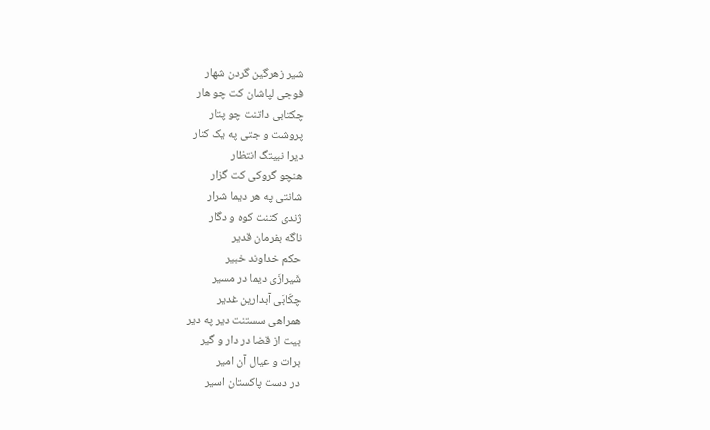شیر زهرگین گردن شهار
فوجی لپاشان کت چو هار
چکتابی داتنت چو پتار
پروشت و جتی په یک کنار
دیرا نبیتگ انتظار
هنچو گروکی کت گزار
شانتی په هر دیما شرار
ژندی کتنت کوه و دگار
ناگه بفرمان قدیر
حکم خداوند خبیر
شَیرازَی دیما در مسیر
چکّابَی آبدارین غدیر
همراهی سستنت دیر په دیر
بیت از قضا در دار و گیر
برات و عیال آن امیر
در دست پاکستان اسیر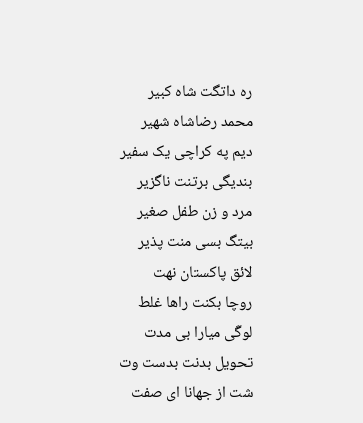ره داتگت شاه کبیر
محمد رضاشاه شهیر
دیم په کراچی یک سفیر
بندیگی برتنت ناگزیر
مرد و زن طفل صغیر
بیتگ بسی منت پذیر
لائق پاکستان نهت
روچا بکنت راها غلط
لوگَی میارا بی مدت
تحویل بدنت بدست وت
شت از جهانا ای صفت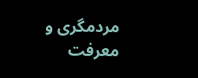مردمگری و معرفت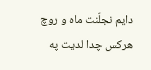دایم نجلّنت ماه و روچ
هرکس چدا لدیت په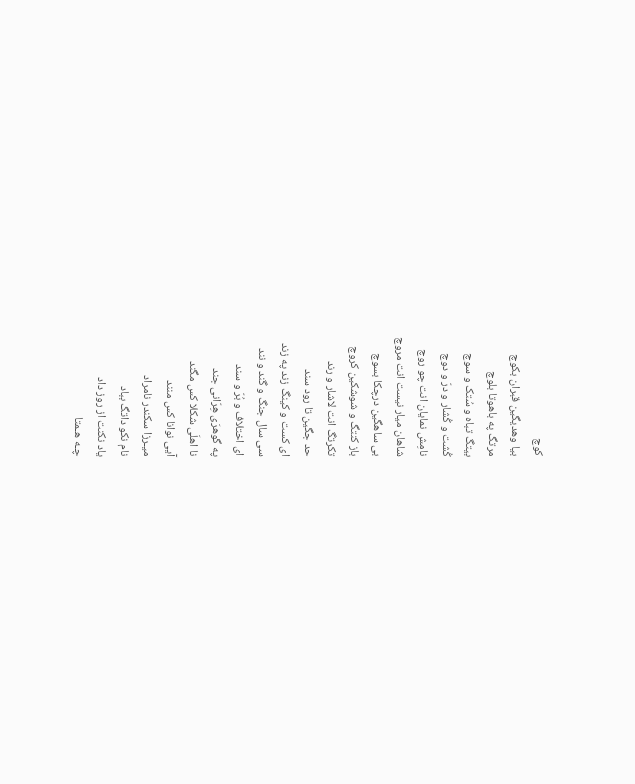کوچ
بیا وهدیگین قبران بکوچ
مرتگ په باهوتا بلوچ
بیتگ تباه و سُتک و سوچ
کُشت و کُشار و درّ و دوچ
نامِش نمایان انت چو روچ
شاهان میار نیست انت مروچ
بی ساهگین درچکا بسوچ
باز کنتگ و شوشکین کروچ
تکرتگ انت لاشار و رند
حد جگین تا رود سند
ای کست و کینگ زند په زند
سی سال جنگ و گند و نند
ای اختلاف و بُرّ و سند
په گوهرَی هِرّانی جند
نا اهلَی شکلا کس مگند
آیی نوانا کس منند
میـرزا سکندر نامراد
نام نکو داتگ بباد
یاد نکنت از روز داد
چـه هـمتا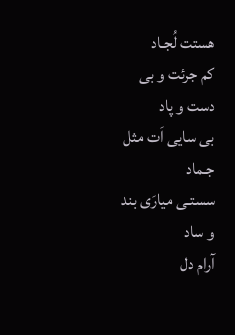هستت لُجـاد
کم جرئت و بی دست و پاد
بی سایی اَت مثل جـماد
سستـی میارَی بند و ساد
آرام دل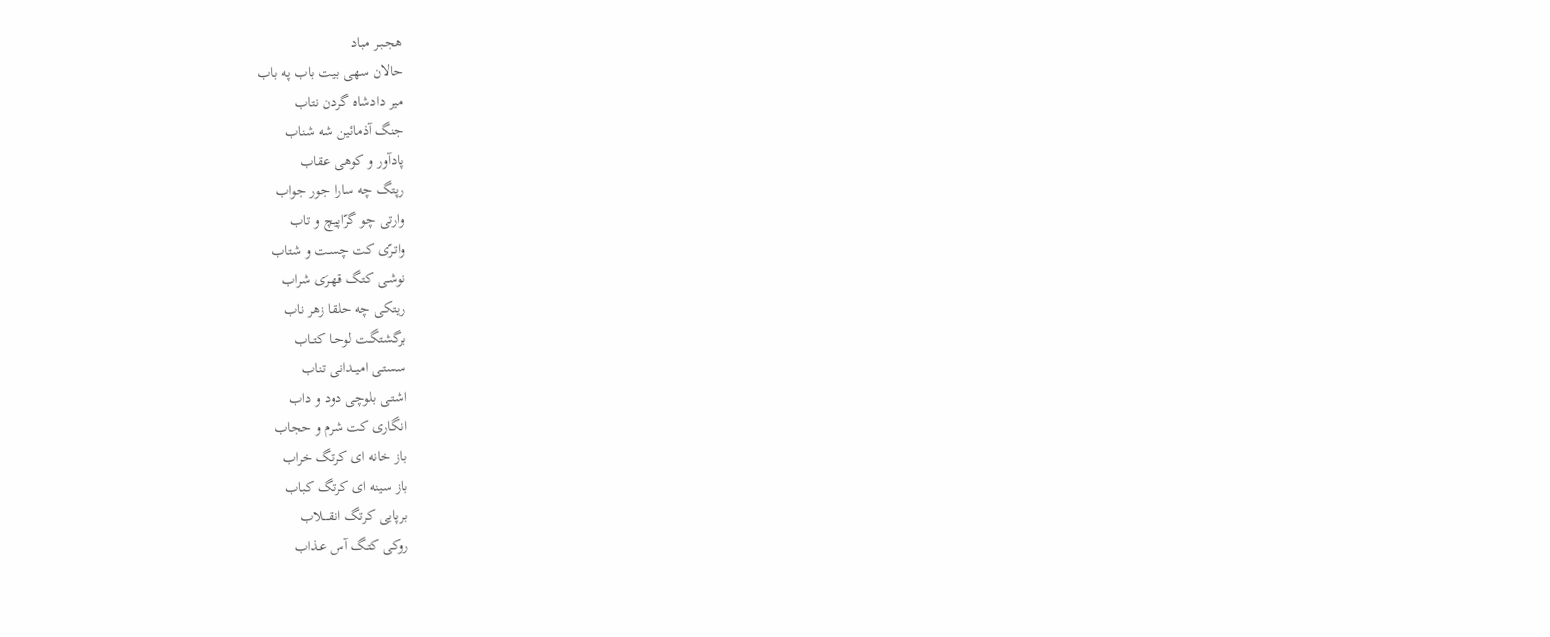هجـبـر مباد
حالان سهی بیت باب په باب
میر دادشاه گردن نتاب
جنگ آذمائین شه شناب
پادآور و کوهی عقاب
رپتگ چه سارا جور جواب
وارتی چو گرّاپیچ و تاب
واتـرّی کت چسـت و شتاب
نوشـی کتـگ قهـرَی شراب
ریتکی چه حلقا زهر ناب
برگشتگـت لوحـا کتــاب
سستـی امیــدانی تناب
اشتـی بلوچی دود و داب
انگاری کت شرم و حجاب
باز خانه ای کرتگ خراب
باز سینه ای کرتگ کباب
برپایی کرتگ انقــــلاب
روکی کتـگ آس عـذاب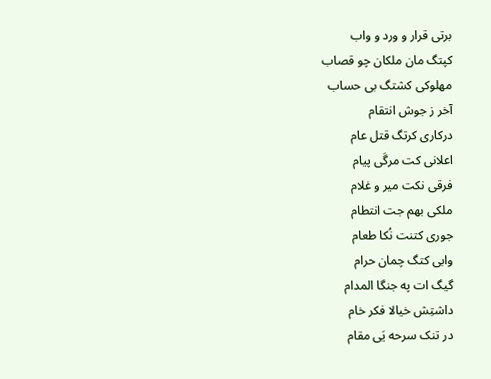برتی قرار و ورد و واب
کپتگ مان ملکان چو قصاب
مهلوکی کشتگ بی حساب
آخر ز جوش انتقام
درکاری کرتگ قتل عام
اعلانی کت مرگَی پیام
فرقی نکت میر و غلام
ملکی بهم جت انتطام
جوری کتنت نُکا طعام
وابی کتگ چمان حرام
گیگ ات په جنگا المدام
داشتِش خیالا فکر خام
در تنک سرحه یَی مقام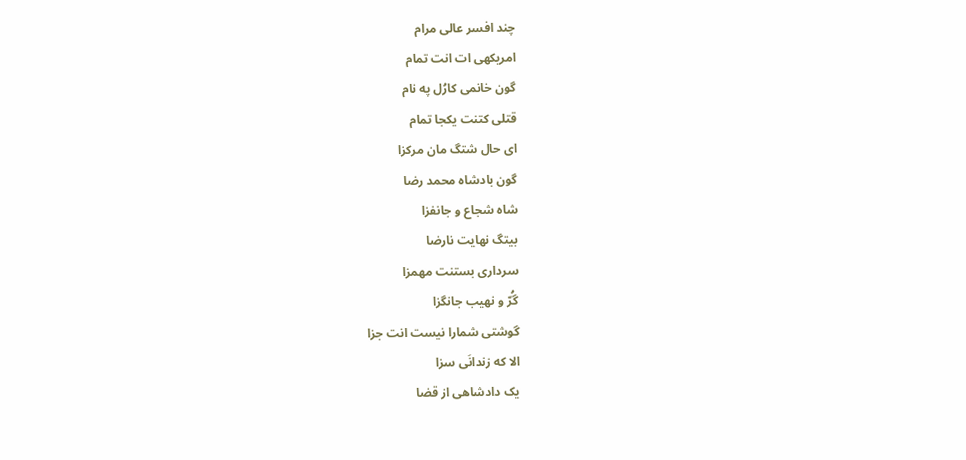چند افسر عالی مرام
امریکهی ات انت تمام
گون خانمی کارُل په نام
قتلی کتنت یکجا تمام
ای حال شتگ مان مرکزا
گون بادشاه محمد رضا
شاه شجاع و جانفزا
بیتگ نهایت نارضا
سرداری بستنت مهمزا
گُرّ و نهیب جانگزا
گوشتی شمارا نیست انت جزا
الا که زندانَی سزا
یک دادشاهی از قضا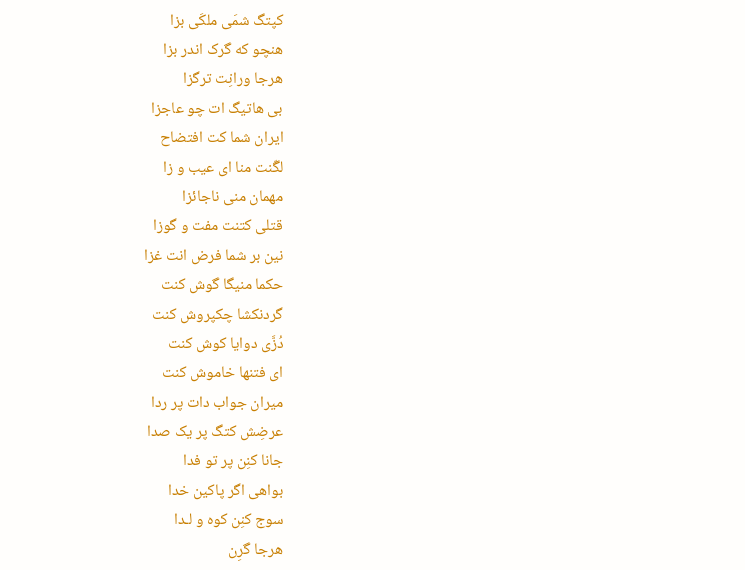کپتگ شمَی ملکَی بزا
هنچو که گرک اندر بزا
هرجا ورانِت ترگزا
بی هاتیگ ات چو عاجزا
ایران شما کت افتضاح
لگّنت منا ای عیب و زا
مهمان منی ناجائزا
قتلی کتنت مفت و گوزا
نین بر شما فرض انت غزا
حکما منیگا گوش کنت
گردنکشا چکپروش کنت
دُزَّی دوایا کوش کنت
ای فتنها خاموش کنت
میران جواب دات پر ردا
عرضِش کتگ پر یک صدا
جانا کنِن پر تو فدا
بواهی اگر پاکین خدا
سوج کنِن کوه و لـدا
هرجا گرِن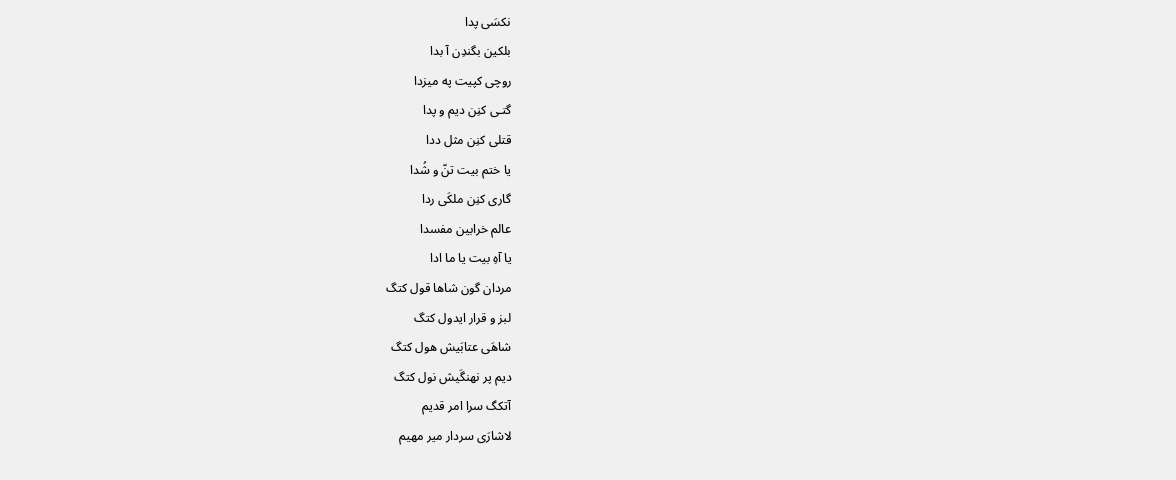نکسَی پدا
بلکین بگندِن آ بدا
روچی کپیت په میزدا
گتـی کنِن دیم و پدا
قتلی کنِن مثل ددا
یا ختم بیت تنّ و شُدا
گاری کنِن ملکَی ردا
عالم خرابین مفسدا
یا آهِ بیت یا ما ادا
مردان گون شاها قول کتگ
لبز و قرار ایدول کتگ
شاهَی عتابَیش هول کتگ
دیم پر نهنگَیش نول کتگ
آتکگ سرا امر قدیم
لاشارَی سردار میر مهیم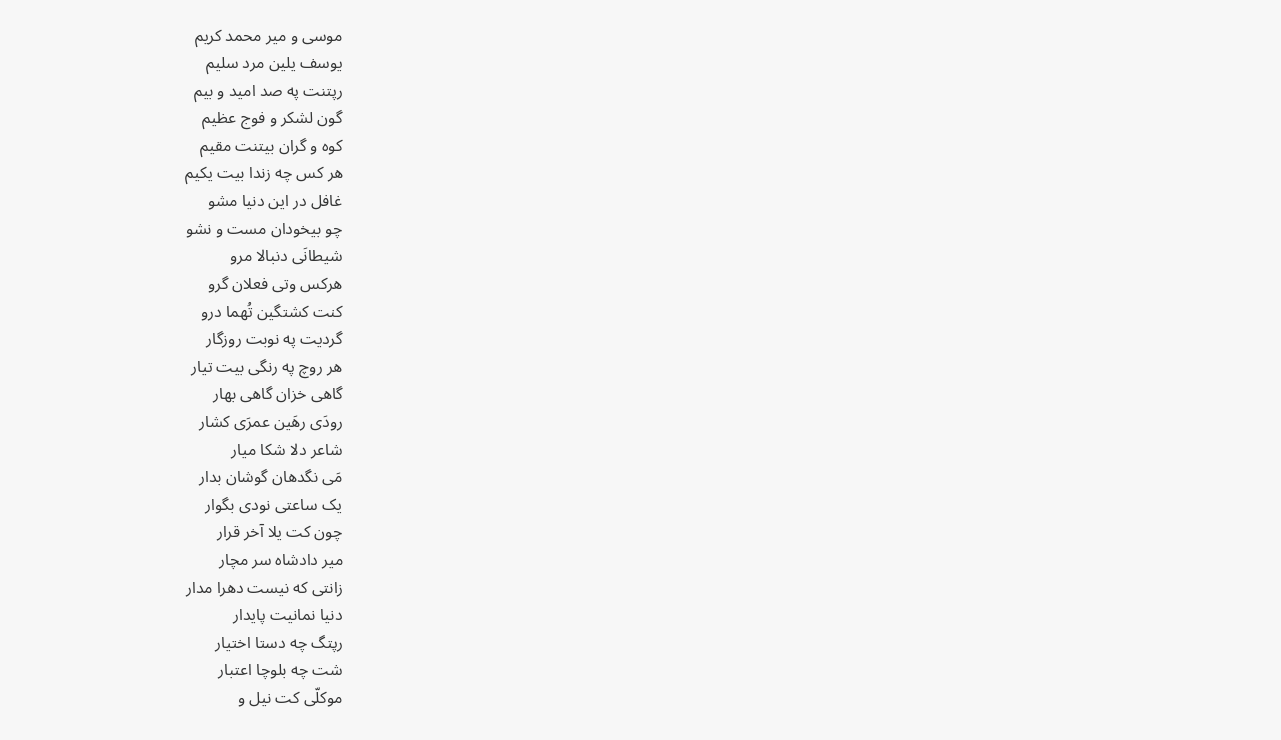موسی و میر محمد کریم
یوسف یلین مرد سلیم
رپتنت په صد امید و بیم
گون لشکر و فوج عظیم
کوه و گران بیتنت مقیم
هر کس چه زندا بیت یکیم
غافل در این دنیا مشو
چو بیخودان مست و نشو
شیطانَی دنبالا مرو
هرکس وتی فعلان گرو
کنت کشتگین تُهما درو
گردیت په نوبت روزگار
هر روچ په رنگی بیت تیار
گاهی خزان گاهی بهار
رودَی رهَین عمرَی کشار
شاعر دلا شکا میار
مَی نگدهان گوشان بدار
یک ساعتی نودی بگوار
چون کت یلا آخر قرار
میر دادشاه سر مچار
زانتی که نیست دهرا مدار
دنیا نمانیت پایدار
رپتگ چه دستا اختیار
شت چه بلوچا اعتبار
موکلّی کت نیل و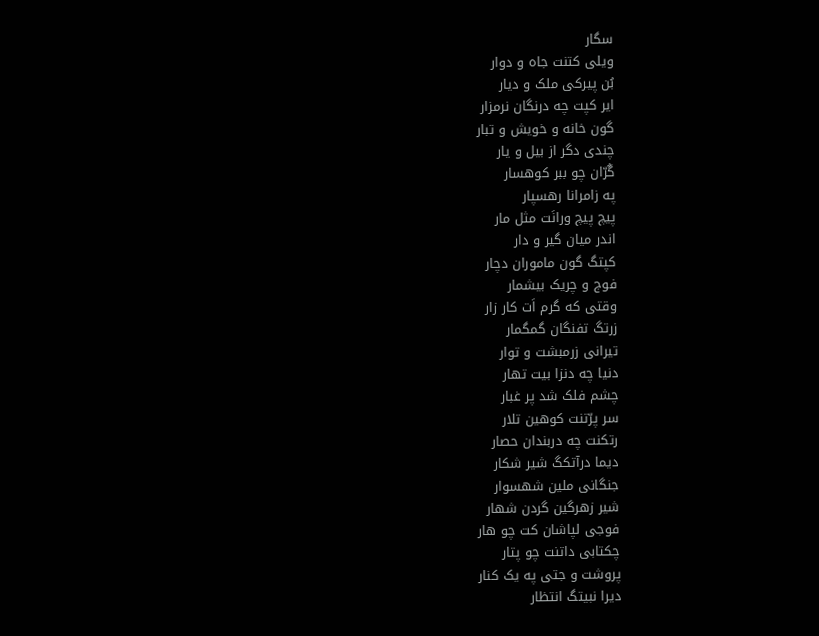سگار
ویلی کتنت جاه و دوار
بُن پیرکی ملک و دیار
ایر کپت چه درنگان نرمزار
گون خانه و خویش و تبار
چندی دگر از بیل و یار
گُرّان چو ببر کوهسار
په زامرانا رهسپار
پیچ پیچ ورانَت مثل مار
اندر میان گیر و دار
کپتگ گون ماموران دچار
فوج و چریک بیشمار
وقتی که گرم اَت کار زار
زرتگ تفنگان گمگمار
تیرانی زرمبشت و توار
دنیا چه دنزا بیت تهار
چشم فلک شد پر غبار
سر پرّتنت کوهین تلار
رتکنت چه دربندان حصار
دیما درآتکگ شیر شکار
جنگانی ملین شهسوار
شیر زهرگین گردن شهار
فوجی لپاشان کت چو هار
چکتابی داتنت چو پتار
پروشت و جتی په یک کنار
دیرا نبیتگ انتظار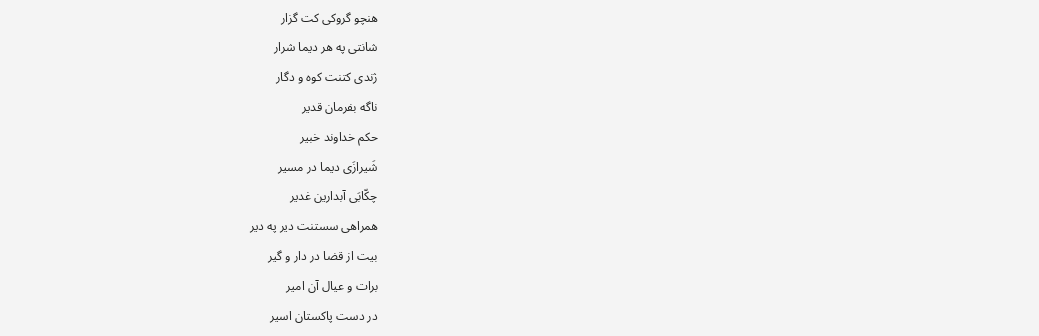هنچو گروکی کت گزار
شانتی په هر دیما شرار
ژندی کتنت کوه و دگار
ناگه بفرمان قدیر
حکم خداوند خبیر
شَیرازَی دیما در مسیر
چکّابَی آبدارین غدیر
همراهی سستنت دیر په دیر
بیت از قضا در دار و گیر
برات و عیال آن امیر
در دست پاکستان اسیر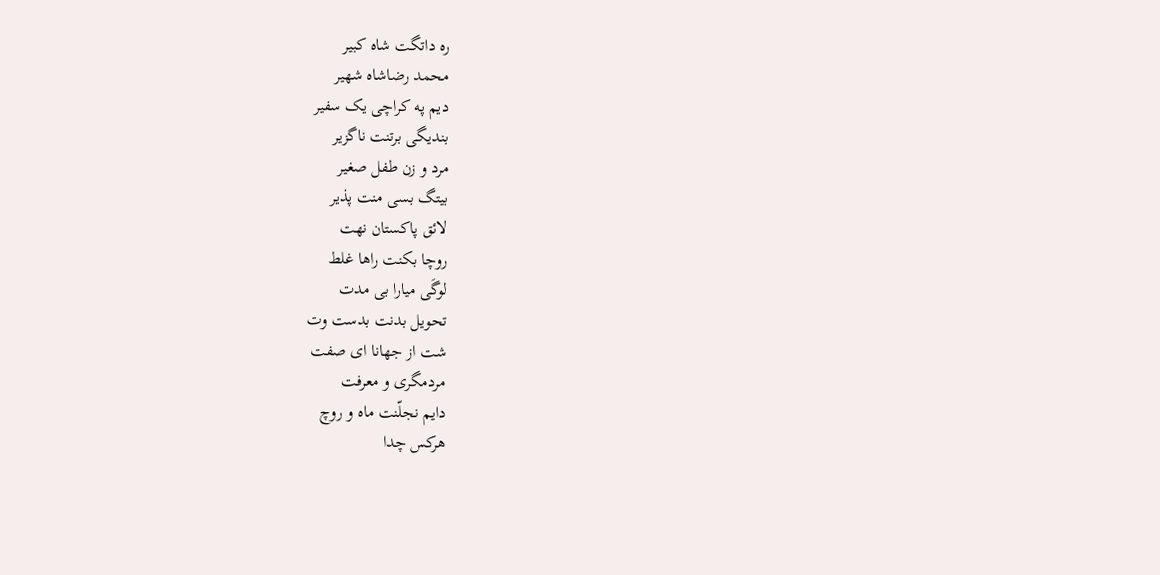ره داتگت شاه کبیر
محمد رضاشاه شهیر
دیم په کراچی یک سفیر
بندیگی برتنت ناگزیر
مرد و زن طفل صغیر
بیتگ بسی منت پذیر
لائق پاکستان نهت
روچا بکنت راها غلط
لوگَی میارا بی مدت
تحویل بدنت بدست وت
شت از جهانا ای صفت
مردمگری و معرفت
دایم نجلّنت ماه و روچ
هرکس چدا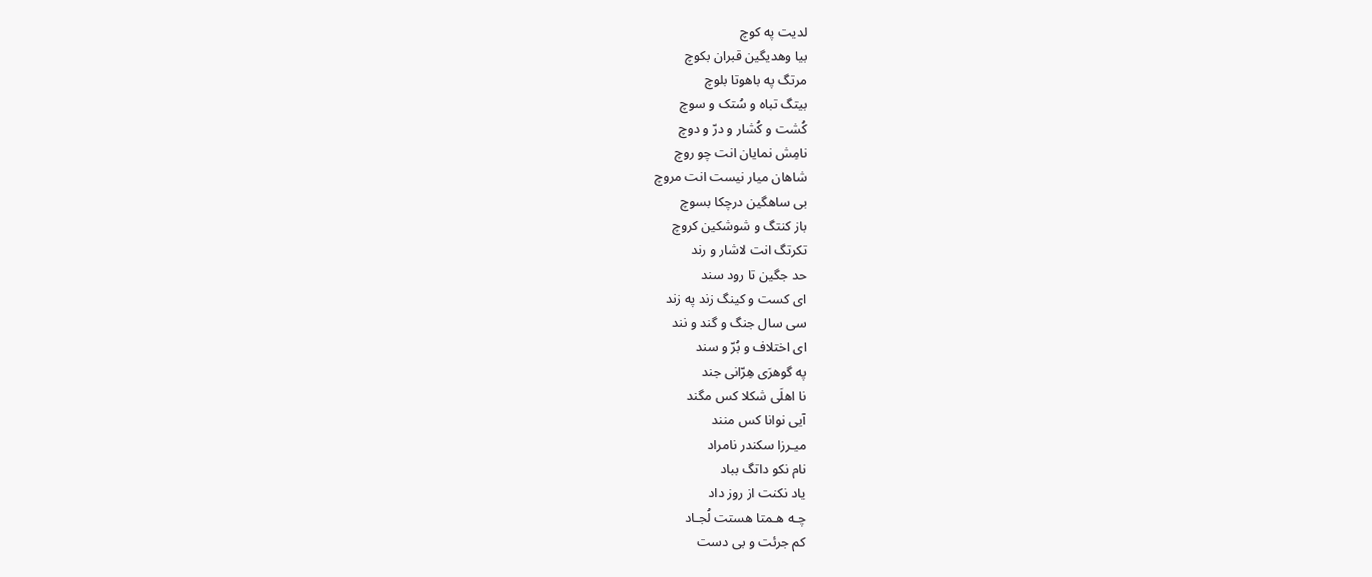لدیت په کوچ
بیا وهدیگین قبران بکوچ
مرتگ په باهوتا بلوچ
بیتگ تباه و سُتک و سوچ
کُشت و کُشار و درّ و دوچ
نامِش نمایان انت چو روچ
شاهان میار نیست انت مروچ
بی ساهگین درچکا بسوچ
باز کنتگ و شوشکین کروچ
تکرتگ انت لاشار و رند
حد جگین تا رود سند
ای کست و کینگ زند په زند
سی سال جنگ و گند و نند
ای اختلاف و بُرّ و سند
په گوهرَی هِرّانی جند
نا اهلَی شکلا کس مگند
آیی نوانا کس منند
میـرزا سکندر نامراد
نام نکو داتگ بباد
یاد نکنت از روز داد
چـه هـمتا هستت لُجـاد
کم جرئت و بی دست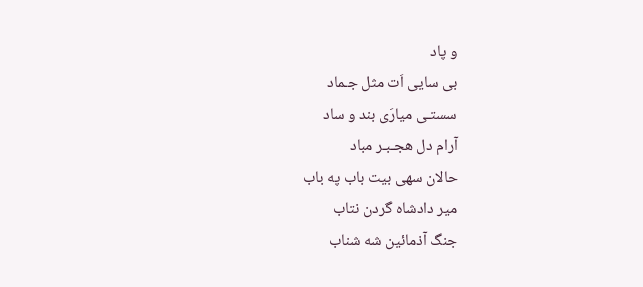و پاد
بی سایی اَت مثل جـماد
سستـی میارَی بند و ساد
آرام دل هجـبـر مباد
حالان سهی بیت باب په باب
میر دادشاه گردن نتاب
جنگ آذمائین شه شناب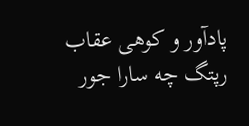پادآور و کوهی عقاب
رپتگ چه سارا جور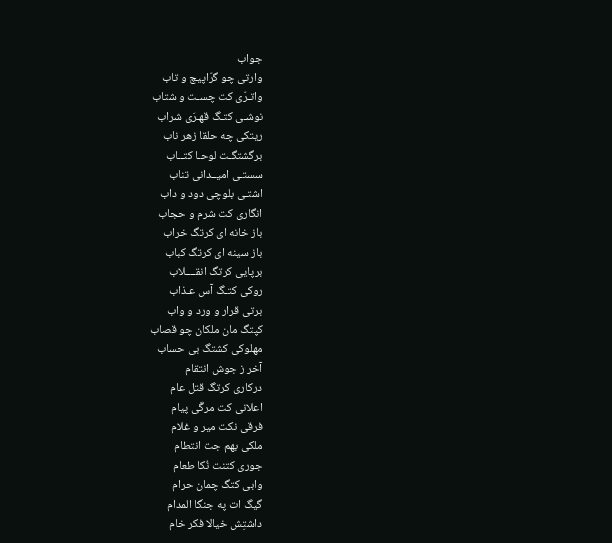جواب
وارتی چو گرّاپیچ و تاب
واتـرّی کت چسـت و شتاب
نوشـی کتـگ قهـرَی شراب
ریتکی چه حلقا زهر ناب
برگشتگـت لوحـا کتــاب
سستـی امیــدانی تناب
اشتـی بلوچی دود و داب
انگاری کت شرم و حجاب
باز خانه ای کرتگ خراب
باز سینه ای کرتگ کباب
برپایی کرتگ انقــــلاب
روکی کتـگ آس عـذاب
برتی قرار و ورد و واب
کپتگ مان ملکان چو قصاب
مهلوکی کشتگ بی حساب
آخر ز جوش انتقام
درکاری کرتگ قتل عام
اعلانی کت مرگَی پیام
فرقی نکت میر و غلام
ملکی بهم جت انتطام
جوری کتنت نُکا طعام
وابی کتگ چمان حرام
گیگ ات په جنگا المدام
داشتِش خیالا فکر خام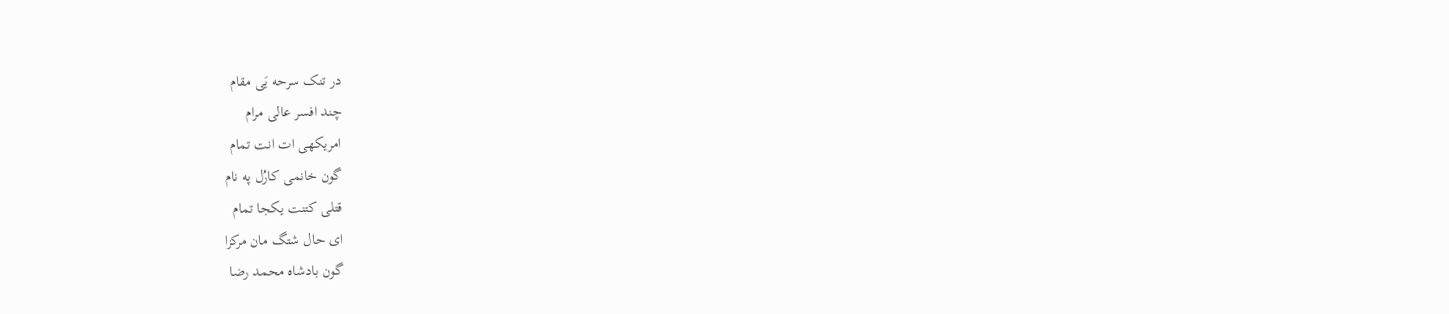در تنک سرحه یَی مقام
چند افسر عالی مرام
امریکهی ات انت تمام
گون خانمی کارُل په نام
قتلی کتنت یکجا تمام
ای حال شتگ مان مرکزا
گون بادشاه محمد رضا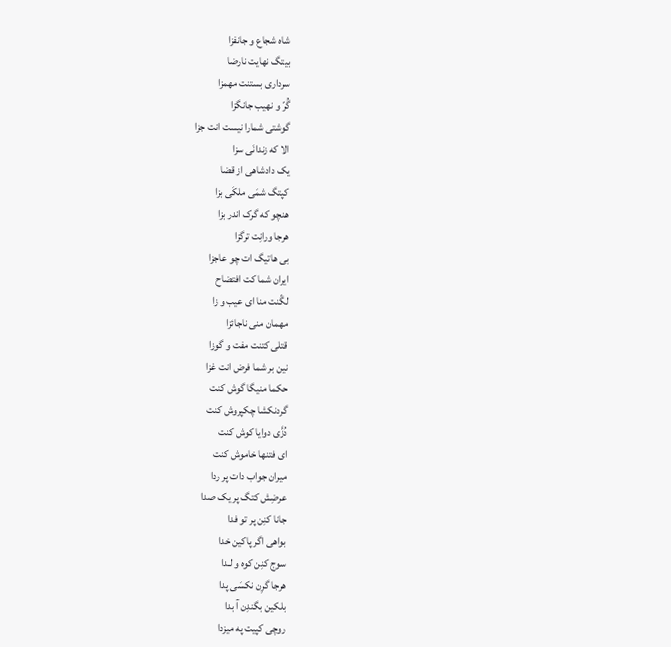شاه شجاع و جانفزا
بیتگ نهایت نارضا
سرداری بستنت مهمزا
گُرّ و نهیب جانگزا
گوشتی شمارا نیست انت جزا
الا که زندانَی سزا
یک دادشاهی از قضا
کپتگ شمَی ملکَی بزا
هنچو که گرک اندر بزا
هرجا ورانِت ترگزا
بی هاتیگ ات چو عاجزا
ایران شما کت افتضاح
لگّنت منا ای عیب و زا
مهمان منی ناجائزا
قتلی کتنت مفت و گوزا
نین بر شما فرض انت غزا
حکما منیگا گوش کنت
گردنکشا چکپروش کنت
دُزَّی دوایا کوش کنت
ای فتنها خاموش کنت
میران جواب دات پر ردا
عرضِش کتگ پر یک صدا
جانا کنِن پر تو فدا
بواهی اگر پاکین خدا
سوج کنِن کوه و لـدا
هرجا گرِن نکسَی پدا
بلکین بگندِن آ بدا
روچی کپیت په میزدا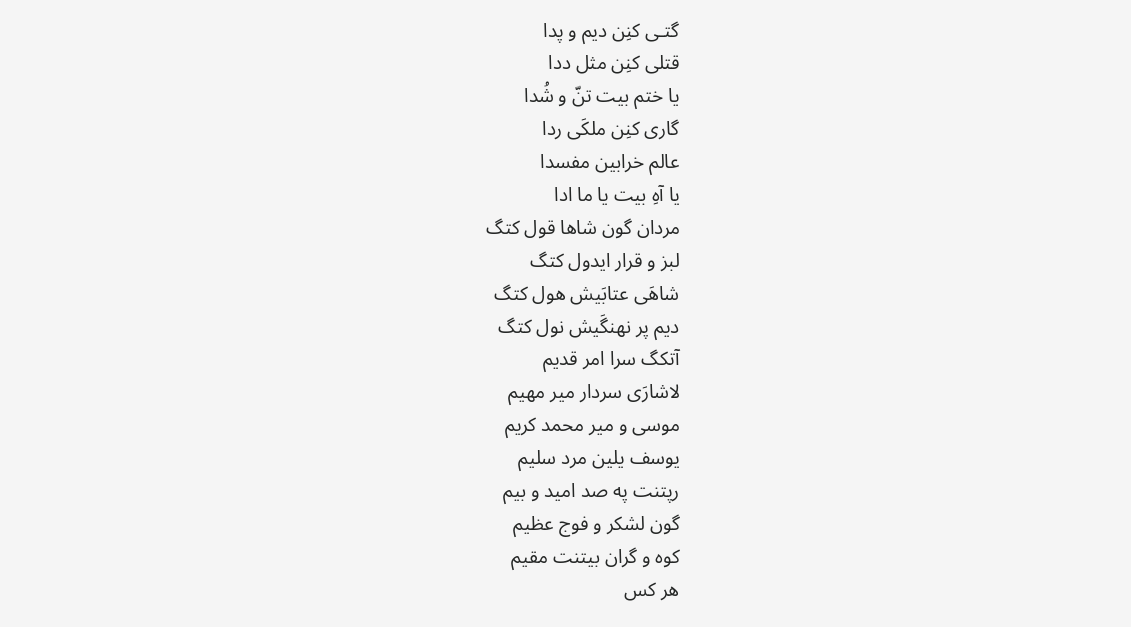گتـی کنِن دیم و پدا
قتلی کنِن مثل ددا
یا ختم بیت تنّ و شُدا
گاری کنِن ملکَی ردا
عالم خرابین مفسدا
یا آهِ بیت یا ما ادا
مردان گون شاها قول کتگ
لبز و قرار ایدول کتگ
شاهَی عتابَیش هول کتگ
دیم پر نهنگَیش نول کتگ
آتکگ سرا امر قدیم
لاشارَی سردار میر مهیم
موسی و میر محمد کریم
یوسف یلین مرد سلیم
رپتنت په صد امید و بیم
گون لشکر و فوج عظیم
کوه و گران بیتنت مقیم
هر کس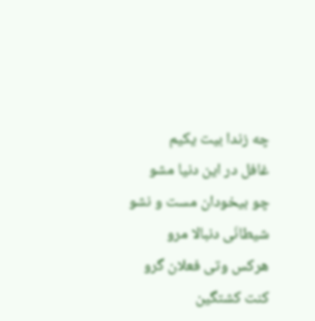چه زندا بیت یکیم
غافل در این دنیا مشو
چو بیخودان مست و نشو
شیطانَی دنبالا مرو
هرکس وتی فعلان گرو
کنت کشتگین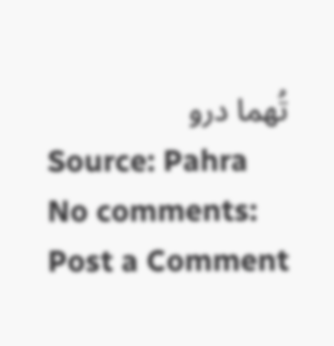تُهما درو
Source: Pahra
No comments:
Post a Comment